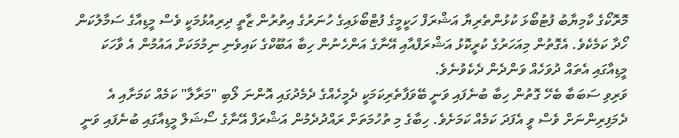މޮރޮކޯގެ ކާމިޔާބު ފުޓުބޯޅަ ކުޅުންތެރިޔާ އަޝްރަފް ހަކީމީގެ ފުޓްބޯޅައިގެ ހުނަރުގެ އިތުރުން ޒާތީ ދިރިއުޅުމަކީ ވެސް މީޑިއާގެ ސަމާލުކަން ހޯދާ ކަމެކެވެ. އެގޮތުން މިއަހަރުގެ ކުރީކޮޅު އަޝްރަފްއާއި އޭނާގެ އަންހެނުން ހިބާ އަބޫކްގެ ކައިވެނި ނިމުމަކަށް އައުމުން އެ ވާހަކަ މީޑިއާގައި އެތައް ދުވަހެއް ވަންދެން ދެކެވުނެވެ.
ވަރިވި ސަބަބާ ބެހޭ ގޮތުން ހިބާ ބުނެފައި ވަނީ ބޭވަފާތެރިކަމަކީ ދެމީހެއްގެ ދެމެދުގައި އޮންނަ ލޯބި "މަރާލާ" ކަމެއް ކަމަށާއި އެ ދެމަފިރިންނަށް ވެސް ވީ އެފަދަ ކަމެއް ކަމަށެވެ. ހިބާގެ މި ތުހުމަތަށް ރައްދުދެމުން އަޝްރަފް އޭނާގެ ސޯޝަލް މީޑިއާގައި ބުނެފައި ވަނީ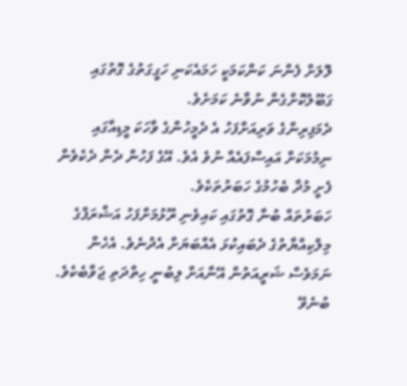ލޮލަށް ފެންނަ ކަންކަމަކީ ހަމައެކަނި ހަގީގަތުގެ ގޮތުގައި ގަބޫލުކޮށްގެން ނުވާނެ ކަމަށެވެ.
ދެމަފިރިންގެ ވަރިއަށްފަހު އެ ދެމީހުންގެ ވާހަކަ މީޑިއާގައި ނިމުމަކަށް އައިސްފައެއް ނުވެ އެވެ. އޭގެ ފަހުން ދެން ދެކެވެން ފެށީ މުދާ ބެހުމުގެ ހަބަރުތަކެވެ.
ހަބަރުތައް ބުނާ ގޮތުގައި ކައިވެނި ރޫޅުމަށްފަހު އަޝްރަފްގެ މިލްކިއްޔާތުގެ ދެބައިކުޅަ އެއްބަޔަށް އެދުނެވެ. އެހެން ނަމަވެސް ޝަރީއަތުން އޭނާއަށް ލިބުނީ ހިތްދަތި ޖަވާބެކެވެ.
ބުނެވޭ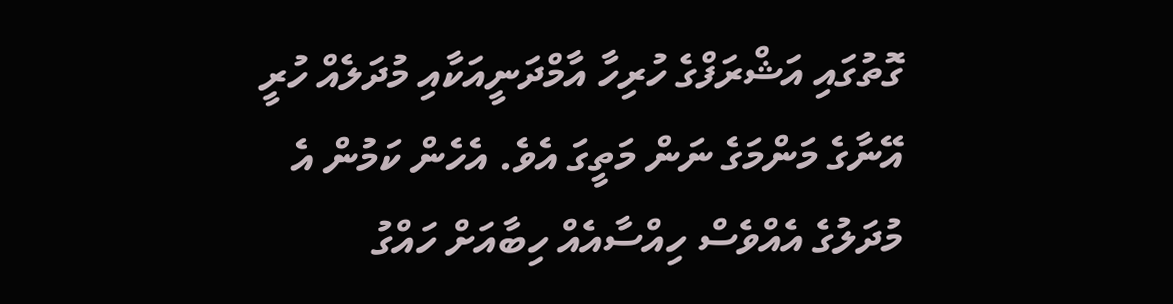ގޮތުގައި އަޝްރަފްގެ ހުރިހާ އާމްދަނީއަކާއި މުދަލެއް ހުރީ އޭނާގެ މަންމަގެ ނަން މަތީގަ އެވެ. އެހެން ކަމުން އެ މުދަލުގެ އެއްވެސް ހިއްސާއެއް ހިބާއަށް ހައްގު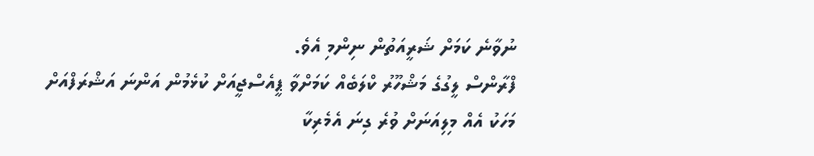ނުވާނެ ކަމަށް ޝަރީއަތުން ނިންމި އެވެ.
ފްރާންސް ލީގުގެ މަޝްހޫރު ކްލަބެއް ކަމަށްވާ ޕީއެސްޖީއަށް ކުޅެމުން އަންނަ އަޝްރަފްއަށް މަހަކު އެއް މިލިއަނަށް ވުރެ ގިނަ އެމެރިކާ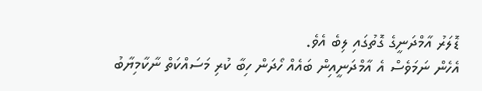ޑޮލަރު އާމްދަނީގެ ގޮތުގައި ލިބެ އެވެ.
އެހެން ނަމަވެސް އެ އާމްދަނީއިން ބައެއް ހޯދަން ހިބާ ކުރި މަސައްކަތް ނާކާމިޔާބު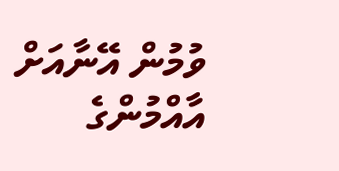ވުމުން އޭނާއަށް އާއްމުންގެ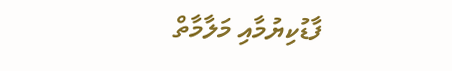ފާޑުކިޔުމާއި މަލާމާތް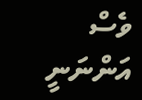ވެސް އަންނަނީ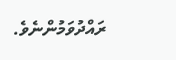ރައްދުވަމުންނެވެ.